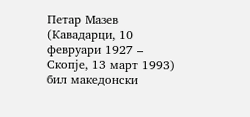Петар Мазев (Кавадарци, 10 февруари 1927 – Скопје, 13 март 1993) бил македонски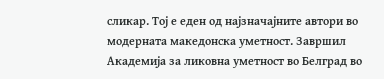сликар. Тој е еден од најзначајните автори во модерната македонска уметност. Завршил Академија за ликовна уметност во Белград во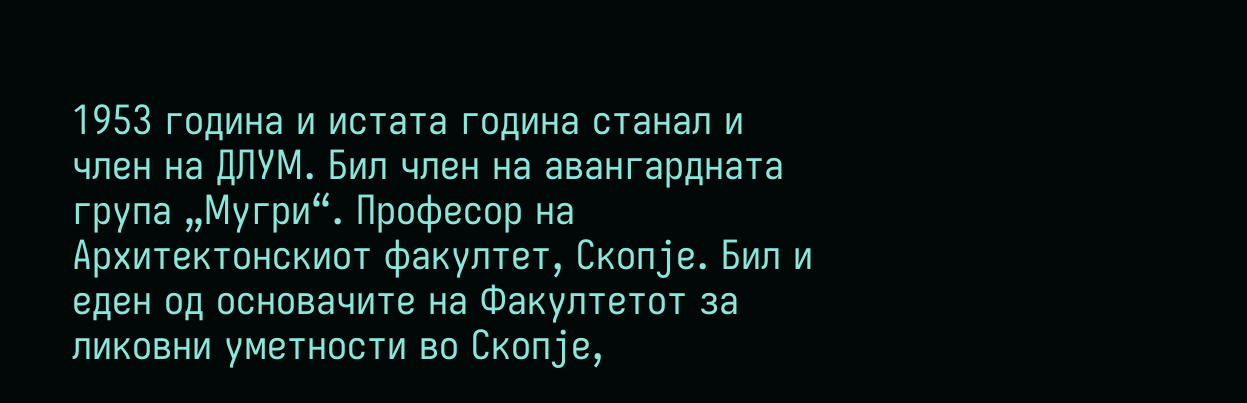1953 година и истата година станал и член на ДЛУМ. Бил член на авангардната група „Мугри“. Професор на Архитектонскиот факултет, Скопје. Бил и еден од основачите на Факултетот за ликовни уметности во Скопје,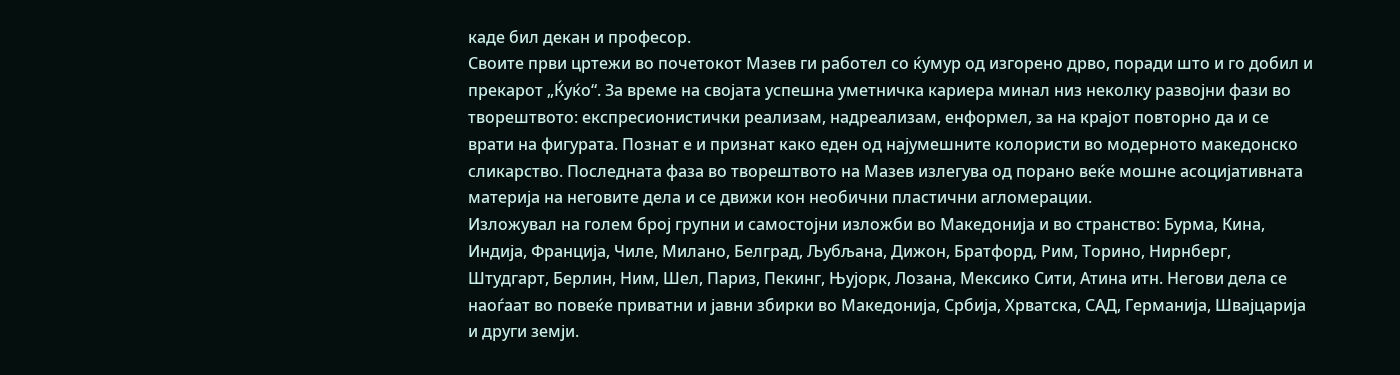каде бил декан и професор.
Своите први цртежи во почетокот Мазев ги работел со ќумур од изгорено дрво, поради што и го добил и прекарот „Ќуќо“. За време на својата успешна уметничка кариера минал низ неколку развојни фази во творештвото: експресионистички реализам, надреализам, енформел, за на крајот повторно да и се врати на фигурата. Познат е и признат како еден од најумешните колористи во модерното македонско сликарство. Последната фаза во творештвото на Мазев излегува од порано веќе мошне асоцијативната материја на неговите дела и се движи кон необични пластични агломерации.
Изложувал на голем број групни и самостојни изложби во Македонија и во странство: Бурма, Кина, Индија, Франција, Чиле, Милано, Белград, Љубљана, Дижон, Братфорд, Рим, Торино, Нирнберг, Штудгарт, Берлин, Ним, Шел, Париз, Пекинг, Њујорк, Лозана, Мексико Сити, Атина итн. Негови дела се наоѓаат во повеќе приватни и јавни збирки во Македонија, Србија, Хрватска, САД, Германија, Швајцарија и други земји.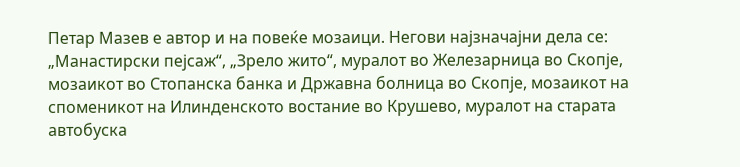Петар Мазев е автор и на повеќе мозаици. Негови најзначајни дела се: „Манастирски пејсаж“, „Зрело жито“, муралот во Железарница во Скопје, мозаикот во Стопанска банка и Државна болница во Скопје, мозаикот на споменикот на Илинденското востание во Крушево, муралот на старата автобуска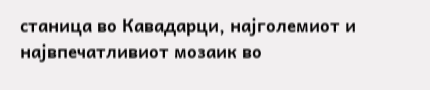станица во Кавадарци, најголемиот и највпечатливиот мозаик во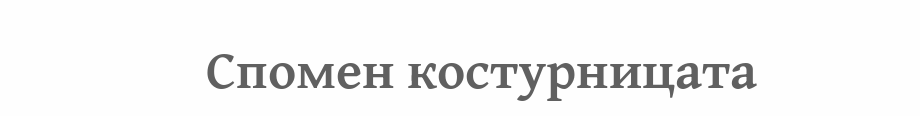Спомен костурницата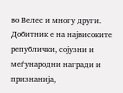во Велес и многу други.
Добитник е на највисоките републички, сојузни и меѓународни награди и признанија,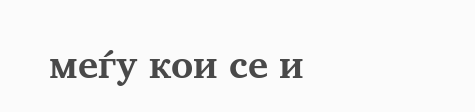меѓу кои се и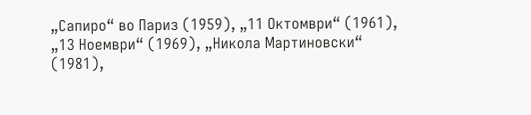„Сапиро“ во Париз (1959), „11 Октомври“ (1961), „13 Ноември“ (1969), „Никола Мартиновски“ (1981),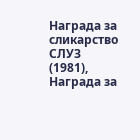Награда за сликарство СЛУЗ (1981), Награда за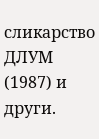сликарство ДЛУМ (1987) и други.